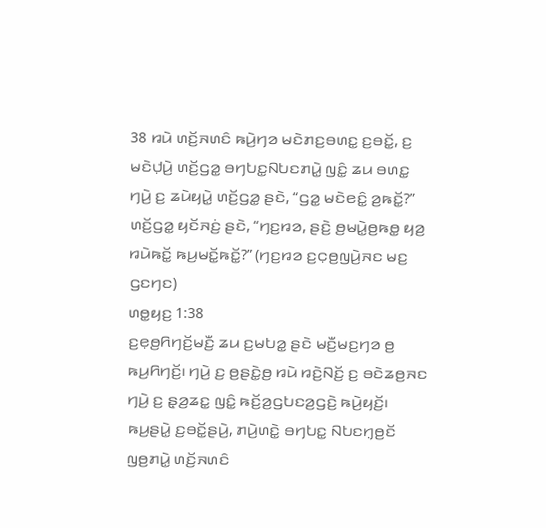38 ꤙꤣꤧ ꤛꤢꤩ꤬ꤏꤛꤢꤨ ꤒꤣꤧ꤬ꤚꤤ ꤗꤢꤧꤊꤢ꤬ꤋꤛꤢ꤭ ꤢ꤬ꤋꤢꤩ꤭, ꤢ꤬ ꤗꤢꤧꤓ꤫ꤣꤧ꤬ ꤛꤢꤩ꤬ꤞꤤ꤭ ꤋꤚꤝꤢ꤭ꤡꤝꤢꤊꤣꤧ꤭ ꤜꤢꤨ꤭ ꤘꤣ ꤋꤛꤢ꤭ ꤚꤣꤧ꤬ ꤢ꤬ ꤘꤣꤧꤟꤣꤧ꤭ ꤛꤢꤩ꤬ꤞꤤ꤭ ꤔꤢꤧ, “ꤞꤤ꤭ ꤗꤢꤧꤕꤢꤨ꤭ ꤤ꤬ꤒꤢꤩ꤭?” ꤛꤢꤩ꤬ꤞꤤ꤭ ꤟꤢꤩꤏꤢꤦ꤬ ꤔꤢꤧ, “ꤚꤢ꤬ꤙꤤ, ꤔꤢꤧ꤬ ꤥ꤬ꤗꤣꤧ꤭ꤥ꤬ꤒꤥ꤭ ꤟꤤ꤬ ꤙꤣꤧꤒꤢꤩ꤭ ꤒꤣ꤬ꤗꤢꤩ꤭ꤒꤢꤩ꤭?” (ꤚꤢ꤬ꤙꤤ ꤢ꤬ꤍ꤫ꤥ꤬ꤜꤣꤧ꤬ꤏꤢ ꤗꤢ꤬ ꤞꤢꤚꤢ)
ꤛꤥ꤭ꤟꤢ꤬ 1:38
ꤢ꤬ꤕ꤫ꤥ꤬ꤖꤚꤢꤩ꤬ꤗꤢꤪ꤬ ꤘꤣ ꤢ꤬ꤗꤝꤤ꤭ ꤔꤢꤧ ꤗꤢꤪ꤬ꤗꤢ꤬ꤚꤤ ꤥ꤬ ꤒꤣ꤬ꤖꤚꤢꤩ꤬꤯ ꤚꤣꤧ꤬ ꤢ꤬ ꤥ꤬ꤔꤢꤧ꤭ꤥ꤬ ꤙꤣꤧ ꤙꤢꤧ꤬ꤡꤢꤩ꤬ ꤢ꤬ ꤋꤢꤧꤘꤥ꤬ꤏꤢ ꤚꤣꤧ꤬ ꤢ꤬ ꤔ꤫ꤤ꤬ꤘꤢ꤭ ꤜꤢꤨ꤭ ꤒꤢꤩ꤬ꤤ꤬ꤞꤝꤢꤤ꤬ꤞꤢꤧ꤬ ꤒꤣꤧ꤬ꤟꤢꤩ꤬꤯
ꤒꤣ꤬ꤔꤣꤧ꤭ ꤢ꤬ꤋꤢꤩ꤭ꤔꤣꤧ꤬, ꤊꤣꤧ꤬ꤛꤢꤧ꤭ ꤋꤚꤝꤢ꤭ ꤡꤝꤢꤚ꤫ꤥ꤬ꤢꤩ ꤜꤥ꤬ꤊꤣꤧ꤭ ꤛꤢꤩ꤬ꤏꤛꤢꤨ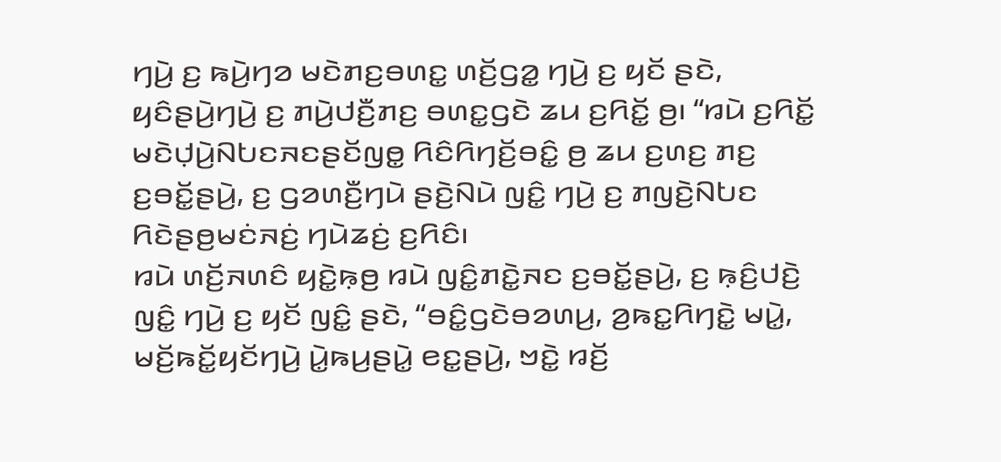ꤚꤣꤧ꤬ ꤢ꤬ ꤒꤣꤧ꤬ꤚꤤ ꤗꤢꤧꤊꤢ꤬ꤋꤛꤢ꤭ ꤛꤢꤩ꤬ꤞꤤ꤭ ꤚꤣꤧ꤬ ꤢ꤬ ꤟꤢꤩ ꤔꤢꤧ,
ꤟꤢꤨꤔꤣꤧ꤬ꤚꤣꤧ꤬ ꤢ꤬ ꤊꤣꤧ꤬ꤓꤢꤪ꤬ꤊꤢ꤬ ꤋꤛꤢ꤭ꤞꤢꤧ ꤘꤣ ꤢ꤬ꤖꤢꤩ꤭ ꤥ꤬꤯ “ꤙꤣꤧ ꤢ꤬ꤖꤢꤩ꤭ ꤗꤢꤧꤓ꤫ꤣꤧ꤬ꤡꤝꤢꤏꤢꤔꤢꤩꤜꤥ꤭ ꤖꤢꤨꤖꤚꤢꤩ꤬ꤋꤢꤨ꤭ ꤥ꤬ ꤘꤣ ꤢ꤬ꤛꤢ꤬ ꤊꤢ꤬ ꤢ꤬ꤋꤢꤩ꤭ꤔꤣꤧ꤬, ꤢ꤬ ꤞꤤꤛꤢꤪ꤬ꤚꤣꤧ ꤔꤢꤧ꤬ꤡꤣꤧ ꤜꤢꤨ꤭ ꤚꤣꤧ꤬ ꤢ꤬ ꤊꤜꤢꤧ꤬ꤡꤝꤢ ꤖꤢꤧꤔꤥ꤬ꤗꤢꤦꤏꤢꤦ꤬ ꤚꤣꤧꤘꤢꤦ꤬ ꤢ꤬ꤖꤢꤨ꤯
ꤙꤣꤧ ꤛꤢꤩ꤬ꤏꤛꤢꤨ ꤟꤢꤧ꤭ꤒ꤫ꤥ꤬ ꤙꤣꤧ ꤜꤢꤨ꤭ꤊꤢꤧ꤭ꤏꤢ ꤢ꤬ꤋꤢꤩ꤭ꤔꤣꤧ꤬, ꤢ꤬ ꤒ꤫ꤢꤨ꤬ꤓꤢꤧ꤬ ꤜꤢꤨ꤭ ꤚꤣꤧ꤬ ꤢ꤬ ꤟꤢꤩ ꤜꤢꤨ꤭ ꤔꤢꤧ, “ꤋꤢꤨ꤭ꤞꤢꤧꤋꤤꤛꤣ꤬, ꤤ꤬ꤒꤢ꤭ꤖꤚꤢꤧ꤭ ꤗꤣꤧ꤭, ꤗꤢꤩ꤬ꤒꤢꤩ꤭ꤟꤢꤩꤚꤣꤧ꤬ ꤣꤧ꤭ꤒꤣ꤬ꤔꤣꤧ꤭ ꤕꤢ꤭ꤔꤣꤧ꤬, ꤠꤢꤧ꤭ ꤙꤢꤩ꤬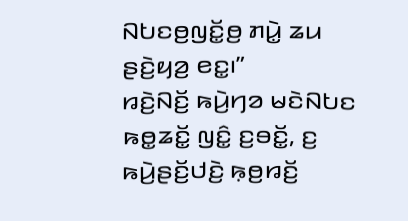ꤡꤝꤢꤥ꤬ꤜꤢꤩ꤭ꤥ꤬ ꤊꤣꤧ꤭ ꤘꤣ ꤔꤢꤧ꤬ꤟꤤ꤬ ꤕꤢ꤭꤯”
ꤙꤢꤧ꤬ꤡꤢꤩ꤬ ꤒꤣꤧ꤬ꤚꤤ ꤗꤢꤧꤡꤝꤢ ꤒꤥ꤭ꤘꤢꤩ꤭ ꤜꤢꤨ꤭ ꤢ꤬ꤋꤢꤩ꤭, ꤢ꤬ ꤒꤣꤧ꤬ꤔꤢꤩ꤬ꤓꤢꤧ꤬ ꤒ꤫ꤥ꤬ꤙꤢꤩ꤬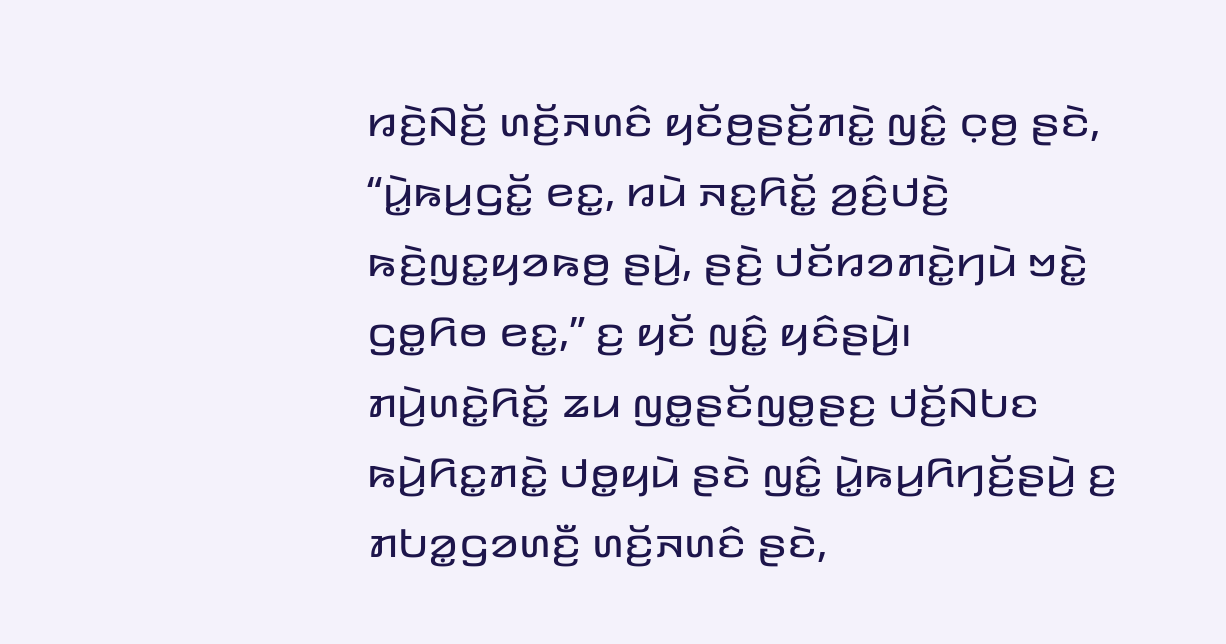ꤙꤢꤧ꤬ꤡꤢꤩ꤬ ꤛꤢꤩ꤬ꤏꤛꤢꤨ ꤟꤢꤩꤥ꤬ꤔꤢꤩ꤬ꤊꤢꤧ꤭ ꤜꤢꤨ꤭ ꤍ꤫ꤥ꤬ ꤔꤢꤧ, “ꤣꤧ꤭ꤒꤣ꤬ꤞꤢꤩ꤭ ꤕꤢ꤭, ꤙꤣꤧ ꤏꤢ꤭ꤖꤢꤩ꤭ ꤤ꤬ꤢꤨ꤬ꤓꤢꤧ꤬ ꤒꤢꤧ꤬ꤜꤢ꤭ꤟꤤꤒꤥ꤬ ꤔꤣꤧ꤬, ꤔꤢꤧ꤬ ꤓꤢꤩꤙꤤꤊꤢꤧ꤭ꤚꤣꤧ ꤠꤢꤧ꤭ ꤞꤥ꤭ꤖꤥ ꤕꤢ꤭,” ꤢ꤬ ꤟꤢꤩ ꤜꤢꤨ꤭ ꤟꤢꤨꤔꤣꤧ꤬꤯
ꤊꤣꤧ꤬ꤛꤢꤧ꤭ꤖꤢꤩ꤭ ꤘꤣ ꤜꤥ꤭ꤔꤢꤩꤜꤥ꤭ꤔꤢ꤬ ꤓꤢꤩ꤬ꤡꤝꤢ ꤒꤣꤧ꤬ꤖꤢ꤭ꤊꤢꤧ꤭ ꤓꤥ꤭ꤟꤣꤧ ꤔꤢꤧ ꤜꤢꤨ꤭ ꤣꤧ꤭ꤒꤣ꤬ꤖꤚꤢꤩ꤬ꤔꤣꤧ꤬ ꤢ꤬ ꤊꤝꤤ꤭ꤞꤤꤛꤢꤪ꤬ ꤛꤢꤩ꤬ꤏꤛꤢꤨ ꤔꤢꤧ,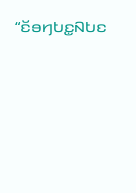“ꤢꤩꤋꤚꤝꤢ꤭ꤡꤝꤢ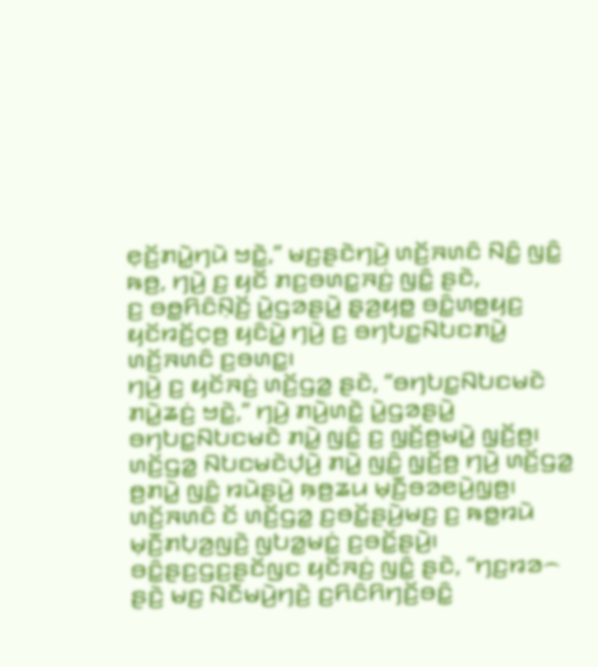ꤕ꤫ꤢꤩ꤬ꤊꤣꤧ꤭ꤚꤣꤧ ꤠꤢꤧ꤭,” ꤗꤢ꤬ꤔꤢꤧꤚꤣꤧ꤬ ꤛꤢꤩ꤬ꤏꤛꤢꤨ ꤡꤢꤨ꤭ ꤜꤢꤨ꤭ ꤒꤥ꤬, ꤚꤣꤧ꤬ ꤢ꤬ ꤟꤢꤩ ꤊꤢ꤬ꤋꤛꤢ꤭ꤏꤢꤦ꤬ ꤜꤢꤨ꤭ ꤔꤢꤧ,
ꤢ꤬ ꤋꤥ꤭ꤖꤢꤨꤡ꤫ꤢꤩ꤬ ꤣꤧ꤭ꤞꤤꤔꤣꤧ꤭ ꤔ꤫ꤤ꤬ꤟꤥ꤭ ꤋꤢꤨ꤭ꤛꤥ꤭ꤟꤢ꤬ ꤟꤢꤩꤙꤢꤩ꤬ꤍ꤫ꤥ꤬ ꤟꤢꤨꤣꤧ꤭ ꤚꤣꤧ꤬ ꤢ꤬ ꤋꤚꤝꤢ꤭ꤡꤝꤢꤊꤣꤧ꤭ ꤛꤢꤩ꤬ꤏꤛꤢꤨ ꤢ꤬ꤋꤛꤢ꤭꤯
ꤚꤣꤧ꤬ ꤢ꤬ ꤟꤢꤩꤏꤢꤦ꤬ ꤛꤢꤩ꤬ꤞꤤ꤭ ꤔꤢꤧ, “ꤋꤚꤝꤢ꤭ꤡꤝꤢꤗꤢꤧ ꤊꤣꤧ꤭ꤘꤢꤦ꤬ ꤠꤢꤧ꤭,” ꤚꤣꤧ꤬ ꤊꤣꤧ꤬ꤛꤢꤧ꤭ ꤣꤧ꤭ꤞꤤꤔꤣꤧ꤭ ꤋꤚꤝꤢ꤭ꤡꤝꤢꤗꤢꤧ ꤊꤣꤧ꤭ ꤜꤢꤨ꤭ ꤢ꤬ ꤜ꤫ꤢꤩ꤬ꤥ꤬ꤗꤣꤧ꤭ ꤜ꤫ꤢꤩ꤬ꤥ꤬꤯ ꤛꤢꤩ꤬ꤞꤤ꤭ ꤡꤝꤢꤗꤢꤧꤓ꤫ꤣꤧ꤬ ꤊꤣꤧ꤭ ꤜꤢꤨ꤭ ꤜ꤫ꤢꤩ꤬ꤥ꤬ ꤚꤣꤧ꤬ ꤛꤢꤩ꤬ꤞꤤ꤭ ꤥ꤬ꤊꤣꤧ꤭ ꤜꤢꤨ꤭ ꤙꤣꤧꤔꤣꤧ꤬ ꤒ꤫ꤥ꤬ꤘꤣ ꤗ꤫ꤢꤪ꤬ꤋꤤꤕꤣꤧ꤬ꤜ꤫ꤥ꤬꤯ ꤛꤢꤩ꤬ꤏꤛꤢꤨ ꤢꤩ ꤛꤢꤩ꤬ꤞꤤ꤭ ꤢ꤬ꤋꤢꤩ꤭ꤔꤣꤧ꤬ꤗꤢ꤬ ꤢ꤬ ꤒꤥ꤭ꤙꤣꤧ ꤗ꤫ꤢꤪ꤬ꤊꤝ꤫ꤤ꤬ꤜꤢꤧ꤬ ꤜꤝꤤ꤭ꤗꤢꤦ꤭ ꤢ꤬ꤋꤢꤩ꤭ꤔꤣꤧ꤬꤯
ꤋꤢꤨ꤭ꤔꤢ꤬ꤞꤢ꤬ꤔꤢꤩꤜꤢ ꤟꤢꤩꤏꤢꤦ꤬ ꤜꤢꤨ꤭ ꤔꤢꤧ, “ꤚꤢ꤬ꤙꤤ꤮ ꤔꤢꤧ꤬ ꤗꤢ꤬ ꤡꤢꤪꤗꤣꤧ꤬ꤚꤢꤧ꤬ ꤢ꤬ꤖꤢꤨꤖꤚꤢꤩ꤬ꤋꤢꤨ꤭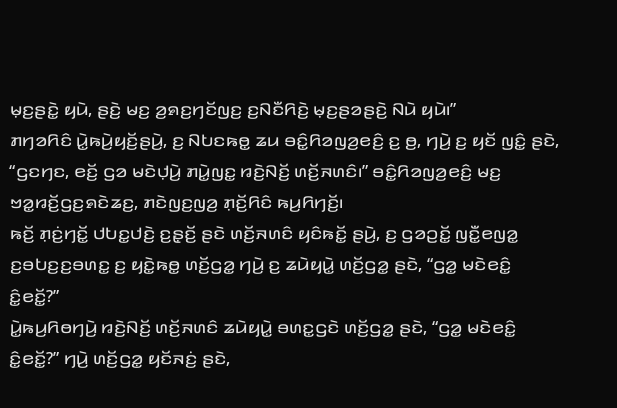ꤗ꤫ꤢ꤬ꤔꤢꤧ꤭ ꤟꤣꤧ, ꤔꤢꤧ꤬ ꤗꤢ꤬ ꤤ꤬ꤎꤢ꤬ꤚꤢꤩꤜꤢ꤬ ꤢ꤬ꤡꤢꤪꤖꤢꤧ꤬ ꤗ꤫ꤢ꤬ꤔꤤꤔꤢꤧ꤬ ꤡꤣꤧ ꤟꤣꤧ꤯”
ꤊꤚꤤꤖꤢꤨ ꤣꤧ꤭ꤒꤣꤧ꤬ꤟꤢꤩ꤬ꤔꤣꤧ꤬, ꤢ꤬ ꤡꤝꤢꤒꤥ꤭ ꤘꤣ ꤋꤢꤨ꤭ꤖꤤꤜꤤ꤬ꤕꤢꤨ꤬ ꤢ꤬ ꤥ꤬, ꤚꤣꤧ꤬ ꤢ꤬ ꤟꤢꤩ ꤜꤢꤨ꤭ ꤔꤢꤧ, “ꤞꤢꤚꤢ, ꤕꤢꤩ꤬ ꤞꤤ ꤗꤢꤧꤓ꤫ꤣꤧ꤬ ꤊꤣꤧ꤭ꤜꤢ꤭ ꤙꤢꤧ꤬ꤡꤢꤩ꤬ ꤛꤢꤩ꤬ꤏꤛꤢꤨ꤯” ꤋꤢꤨ꤭ꤖꤤꤜꤤ꤬ꤕꤢꤨ꤬ ꤗꤢ꤬ ꤠꤤ꤭ꤙꤢꤩ꤬ꤞꤢ꤬ꤎꤢꤧꤘꤢ꤬, ꤊꤢꤧꤜꤢ꤬ꤜꤤ꤬ ꤊ꤫ꤢꤩ꤬ꤖꤢꤨ ꤒꤣ꤬ꤖꤚꤢꤩ꤬꤯
ꤒꤢꤩ꤬ ꤊ꤫ꤢꤦ꤬ꤚꤢꤩ꤭ ꤓꤝꤢ꤭ꤓꤢꤧ꤬ ꤢ꤬ꤔ꤫ꤢꤩ꤬ ꤔꤢꤧ ꤛꤢꤩ꤬ꤏꤛꤢꤨ ꤟꤢꤨꤒꤢꤩ꤭ ꤔꤣꤧ꤬, ꤢ꤬ ꤞꤤꤑꤢꤩ꤭ ꤜꤢꤪ꤭ꤕꤜꤤ꤭ ꤢ꤬ꤋꤝꤢ꤬ꤢ꤬ꤋꤛꤢ꤭ ꤢ꤬ ꤟꤢꤧ꤭ꤒꤥ꤭ ꤛꤢꤩ꤬ꤞꤤ꤭ ꤚꤣꤧ꤬ ꤢ꤬ ꤘꤣꤧꤟꤣꤧ꤭ ꤛꤢꤩ꤬ꤞꤤ꤭ ꤔꤢꤧ, “ꤞꤤ꤭ ꤗꤢꤧꤕꤢꤨ꤭ ꤢꤨ꤭ꤕꤢꤩ꤭?”
ꤣꤧ꤭ꤒꤣ꤬ꤖꤥꤚꤣꤧ꤬ ꤙꤢꤧ꤬ꤡꤢꤩ꤬ ꤛꤢꤩ꤬ꤏꤛꤢꤨ ꤘꤣꤧꤟꤣꤧ꤭ ꤋꤛꤢ꤭ꤞꤢꤧ ꤛꤢꤩ꤬ꤞꤤ꤭ ꤔꤢꤧ, “ꤞꤤ꤭ ꤗꤢꤧꤕꤢꤨ꤭ ꤢꤨ꤭ꤕꤢꤩ꤭?” ꤚꤣꤧ꤬ ꤛꤢꤩ꤬ꤞꤤ꤭ ꤟꤢꤩꤏꤢꤦ꤬ ꤔꤢꤧ,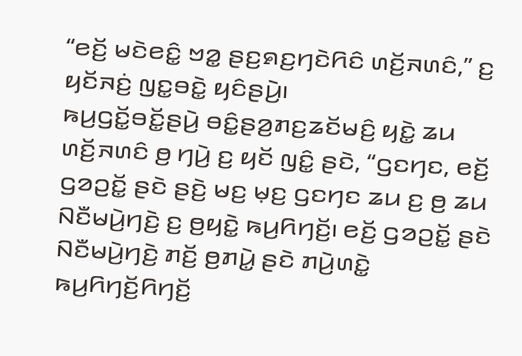“ꤕꤢꤩ꤬ ꤗꤢꤧꤕꤢꤨ꤭ ꤠꤤ꤭ ꤔꤢ꤬ꤎꤢ꤬ꤚꤢꤧꤖꤢꤨ ꤛꤢꤩ꤬ꤏꤛꤢꤨ,” ꤢ꤬ ꤟꤢꤩꤏꤢꤦ꤬ ꤜꤢ꤭ꤋꤢꤧ꤭ ꤟꤢꤨꤔꤣꤧ꤬꤯
ꤒꤣ꤬ꤞꤢꤩ꤭ꤋꤢꤩ꤭ꤔꤣꤧ꤬ ꤋꤢꤨ꤭ꤔꤤ꤬ꤊꤢ꤬ꤘꤢꤩꤗꤢꤨ꤬ ꤟꤢꤧ꤭ ꤘꤣ ꤛꤢꤩ꤬ꤏꤛꤢꤨ ꤥ꤬ ꤚꤣꤧ꤬ ꤢ꤬ ꤟꤢꤩ ꤜꤢꤨ꤭ ꤔꤢꤧ, “ꤞꤢꤚꤢ, ꤕꤢꤩ꤬ ꤞꤤꤑꤢꤩ꤭ ꤔꤢꤧ ꤔꤢꤧ꤬ ꤗꤢ꤬ ꤗ꤫ꤢ꤬ ꤞꤢꤚꤢ ꤘꤣ ꤢ꤬ ꤥ꤬ ꤘꤣ ꤡꤢꤪꤗꤣꤧ꤬ꤚꤢꤧ꤬ ꤢ꤬ ꤥ꤬ꤟꤢꤧ꤭ ꤒꤣ꤬ꤖꤚꤢꤩ꤬꤯ ꤕꤢꤩ꤬ ꤞꤤꤑꤢꤩ꤭ ꤔꤢꤧ ꤡꤢꤪꤗꤣꤧ꤬ꤚꤢꤧ꤬ ꤊꤢꤩ꤬ ꤥ꤬ꤊꤣꤧ꤭ ꤔꤢꤧ ꤊꤣꤧ꤬ꤛꤢꤧ꤭ ꤒꤣ꤬ꤖꤚꤢꤩ꤬ꤖꤚꤢꤩ꤬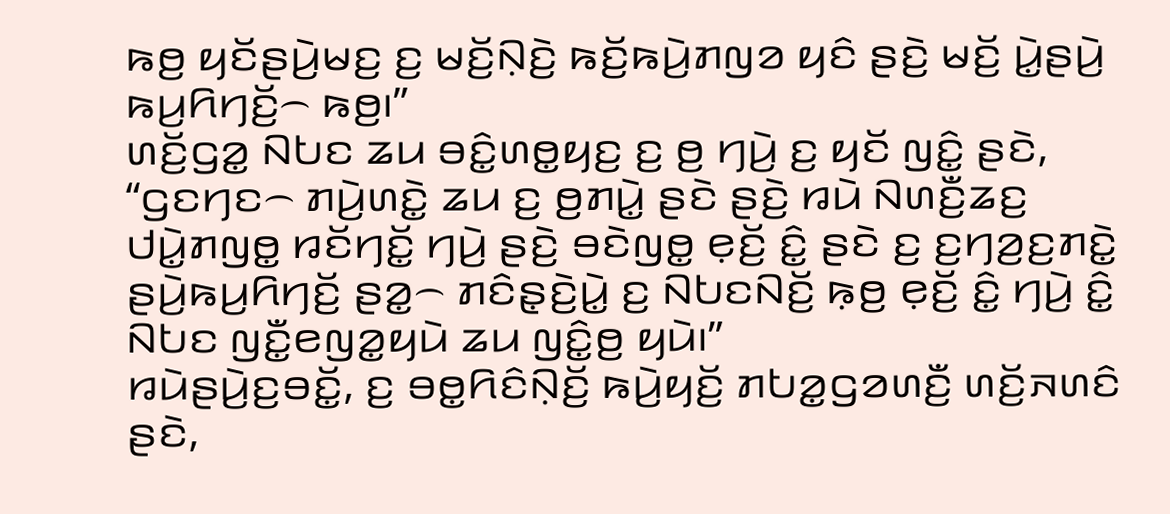ꤒꤥ꤬ ꤟꤢꤩꤔꤣꤧ꤬ꤗꤢ꤬ ꤢ꤬ ꤗꤢꤩ꤬ꤡ꤫ꤢꤧ꤬ ꤒꤢꤩ꤬ꤒꤣꤧ꤬ꤊꤜꤤ ꤟꤢꤨ ꤔꤢꤧ꤬ ꤗꤢꤩ꤬ ꤣꤧ꤭ꤔꤣꤧ꤬ ꤒꤣ꤬ꤖꤚꤢꤩ꤬꤮ ꤒꤥ꤬꤯”
ꤛꤢꤩ꤬ꤞꤤ꤭ ꤡꤝꤢ ꤘꤣ ꤋꤢꤨ꤭ꤛꤥ꤭ꤟꤢ꤬ ꤢ꤬ ꤥ꤬ ꤚꤣꤧ꤬ ꤢ꤬ ꤟꤢꤩ ꤜꤢꤨ꤭ ꤔꤢꤧ, “ꤞꤢꤚꤢ꤮ ꤊꤣꤧ꤬ꤛꤢꤧ꤭ ꤘꤣ ꤢ꤬ ꤥ꤬ꤊꤣꤧ꤭ ꤔꤢꤧ ꤔꤢꤧ꤬ ꤙꤣꤧ ꤡꤛꤢꤪ꤬ꤘꤢ꤬ ꤓꤣꤧ꤭ꤊꤜꤥ꤭ ꤙꤢꤩꤚꤢꤩ꤭ ꤚꤣꤧ꤬ ꤔꤢꤧ꤬ ꤋꤢꤧꤜꤥ꤭ ꤕ꤫ꤢꤩ꤬ ꤢꤨ꤭ ꤔꤢꤧ ꤢ꤬ ꤢ꤬ꤚꤤ꤬ꤢ꤬ꤊꤢꤧ꤭ ꤔꤣꤧ꤬ꤒꤣ꤬ꤖꤚꤢꤩ꤬ ꤔꤤ꤭꤮ ꤊꤢꤨꤔ꤫ꤢꤧ꤬ꤣꤧ꤭ ꤢ꤬ ꤡꤝꤢꤡꤢꤩ꤬ ꤒ꤫ꤥ꤬ ꤕ꤫ꤢꤩ꤬ ꤢꤨ꤭ ꤚꤣꤧ꤬ ꤢꤨ꤭ ꤡꤝꤢ ꤜꤢꤪ꤭ꤕꤜꤤ꤭ꤟꤣꤧ ꤘꤣ ꤜꤢꤨ꤭ꤥ꤬ ꤟꤣꤧ꤯”
ꤙꤣꤧꤔꤣꤧ꤬ꤢ꤬ꤋꤢꤩ꤭, ꤢ꤬ ꤋꤥ꤭ꤖꤢꤨꤡ꤫ꤢꤩ꤬ ꤒꤣꤧ꤬ꤟꤢꤩ꤬ ꤊꤝꤤ꤭ꤞꤤꤛꤢꤪ꤬ ꤛꤢꤩ꤬ꤏꤛꤢꤨ ꤔꤢꤧ,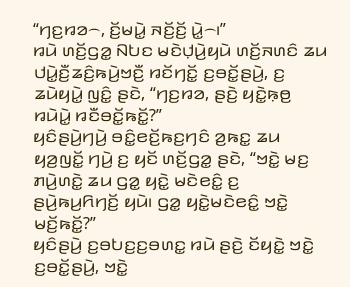“ꤚꤢ꤬ꤙꤤ꤮, ꤢꤩ꤬ꤗꤣꤧ꤭ ꤏꤢꤩ꤬ꤢꤩ꤬ ꤣꤧ꤭꤮꤯”
ꤙꤣꤧ ꤛꤢꤩ꤬ꤞꤤ꤭ ꤡꤝꤢ ꤗꤢꤧꤓ꤫ꤣꤧ꤬ꤟꤣꤧ ꤛꤢꤩ꤬ꤏꤛꤢꤨ ꤘꤣ ꤓꤣꤧ꤭ꤢꤪ꤬ꤘꤢꤨ꤬ꤒꤣꤧ꤬ꤠꤢꤪ꤬ ꤙꤢꤩꤚꤢꤩ꤭ ꤢ꤬ꤋꤢꤩ꤭ꤔꤣꤧ꤬, ꤢ꤬ ꤘꤣꤧꤟꤣꤧ꤭ ꤜꤢꤨ꤭ ꤔꤢꤧ, “ꤚꤢ꤬ꤙꤤ, ꤔꤢꤧ꤬ ꤟꤢꤧ꤭ꤒ꤫ꤥ꤬ ꤙꤣꤧꤣꤧ꤭ ꤙꤢꤪꤋꤢꤩ꤭ꤒꤢꤩ꤭?”
ꤟꤢꤨꤔꤣꤧ꤬ꤚꤣꤧ꤬ ꤋꤢꤨ꤭ꤕꤢꤩ꤬ꤒꤢ꤬ꤚꤢꤨ ꤤ꤬ꤒꤢ꤭ ꤘꤣ ꤟꤤ꤬ꤜꤢꤩ꤭ ꤚꤣꤧ꤬ ꤢ꤬ ꤟꤢꤩ ꤛꤢꤩ꤬ꤞꤤ꤭ ꤔꤢꤧ, “ꤠꤢꤧ꤭ ꤗꤢ꤬ ꤊꤣꤧ꤬ꤛꤢꤧ꤭ ꤘꤣ ꤞꤤ꤭ ꤟꤢꤧ꤭ ꤗꤢꤧꤕꤢꤨ꤭ ꤢ꤬ ꤔꤣꤧ꤬ꤒꤣ꤬ꤖꤚꤢꤩ꤬ ꤟꤣꤧ꤯ ꤞꤤ꤭ ꤟꤢꤧ꤭ꤗꤢꤧꤕꤢꤨ꤭ ꤠꤢꤧ꤭ ꤗꤢꤩ꤬ꤒꤢꤩ꤭?”
ꤟꤢꤨꤔꤣꤧ꤬ ꤢ꤬ꤋꤝꤢ꤬ꤢ꤬ꤋꤛꤢ꤭ ꤙꤣꤧ ꤔꤢꤧ꤬ ꤢꤩꤟꤢꤧ꤭ ꤠꤢꤧ꤭ ꤢ꤬ꤋꤢꤩ꤭ꤔꤣꤧ꤬, ꤠꤢꤧ꤭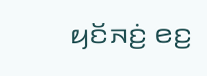ꤟꤢꤩꤏꤢꤦ꤬ ꤕꤢ꤬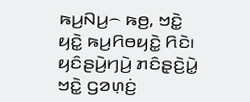ꤒꤣ꤬ꤡꤣ꤬꤮ ꤒꤥ꤬, ꤠꤢꤧ꤭ ꤟꤢꤧ꤭ ꤒꤣ꤬ꤖꤥꤟꤢꤧ꤭ ꤖꤢꤧ꤯ ꤟꤢꤨꤔꤣꤧ꤬ꤚꤣꤧ꤬ ꤊꤢꤨꤔ꤫ꤢꤧ꤬ꤣꤧ꤭ ꤠꤢꤧ꤭ ꤞꤤꤛ꤫ꤢꤦ꤬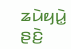ꤘꤣꤧꤟꤣꤧ꤭ ꤔꤢꤧ꤬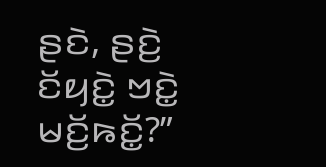ꤔꤢꤧ, ꤔꤢꤧ꤬ ꤢꤩꤟꤢꤧ꤭ ꤠꤢꤧ꤭ ꤗꤢꤩ꤬ꤒꤢꤩ꤭?”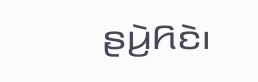ꤔꤣꤧ꤬ꤖꤢꤧ꤯